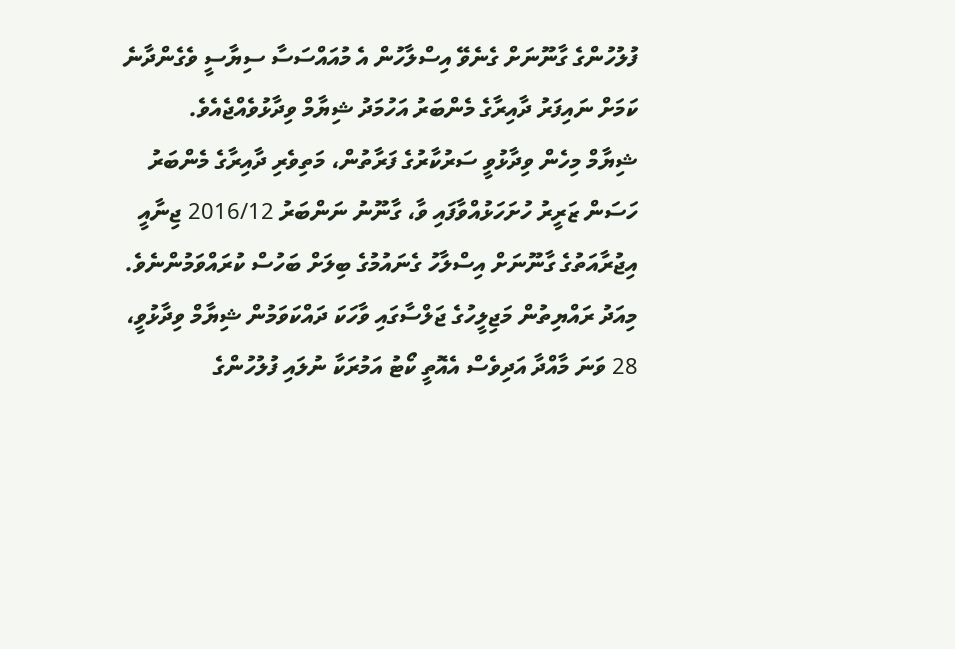ފުލުހުންގެ ގާނޫނަށް ގެނެވޭ އިސްލާހުން އެ މުއައްސަސާ ސިޔާސީ ވެގެންދާނެ ކަމަށް ނައިފަރު ދާއިރާގެ މެންބަރު އަހުމަދު ޝިޔާމް ވިދާޅުވެއްޖެއެވެ.
ޝިޔާމް މިހެން ވިދާޅުވީ ސަރުކާރުގެ ފަރާތުން، މަތިވެރި ދާއިރާގެ މެންބަރު ހަސަން ޒަރީރު ހުށަހަޅުއްވާފައި ވާ، ގާނޫނު ނަންބަރު 2016/12 ޖިނާއީ އިޖުރާއަތުގެ ގާނޫނަށް އިސްލާހު ގެނައުމުގެ ބިލަށް ބަހުސް ކުރައްވަމުންނެވެ.
މިއަދު ރައްޔިތުން މަޖިލީހުގެ ޖަލްސާގައި ވާހަކަ ދައްކަވަމުން ޝިޔާމް ވިދާޅުވީ، 28 ވަނަ މާއްދާ އަދިވެސް އެއޮތީ ކޯޓު އަމުރަކާ ނުލައި ފުލުހުންގެ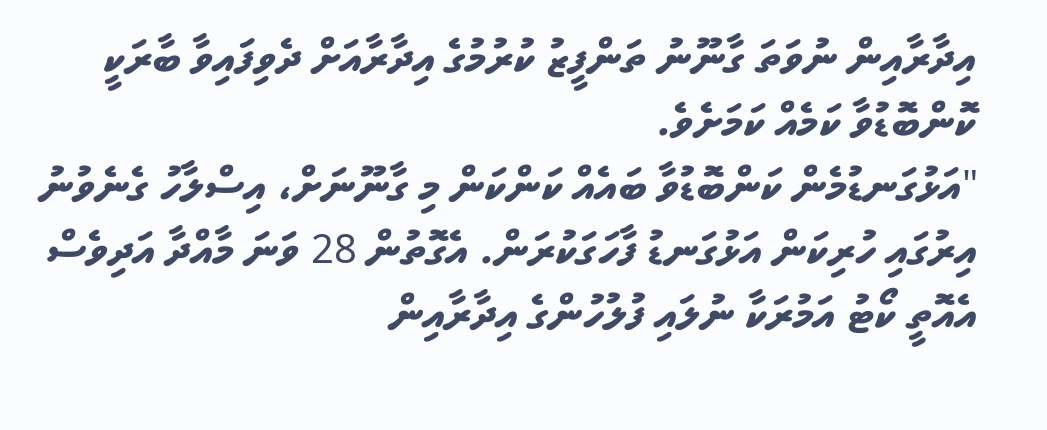އިދާރާއިން ނުވަތަ ގާނޫނު ތަންފީޒު ކުރުމުގެ އިދާރާއަށް ދެވިފައިވާ ބާރަކީ ކޮންބޮޑުވާ ކަމެއް ކަމަށެވެ.
"އަޅުގަނޑުމެން ކަންބޮޑުވާ ބައެއް ކަންކަން މި ގާނޫނަށް، އިސްލާހު ގެނެވުނު އިރުގައި ހުރިކަން އަޅުގަނޑު ފާހަގަކުރަން. އެގޮތުން 28 ވަނަ މާއްދާ އަދިވެސް އެއޮތީ ކޯޓު އަމުރަކާ ނުލައި ފުލުހުންގެ އިދާރާއިން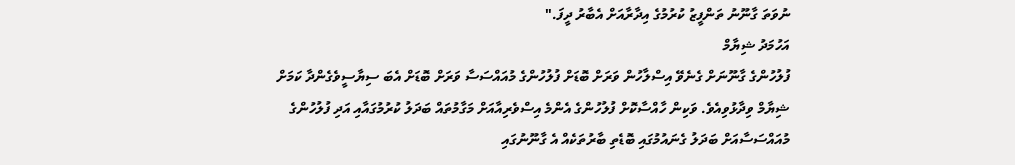ނުވަތަ ގާނޫނު ތަންފީޒު ކުރުމުގެ އިދާރާއަށް އެބާރު ދީފަ."
އަހުމަދު ޝިޔާމް
ފުލުހުންގެ ގާނޫނަށް ގެނެވޭ އިސްލާހުން ވަރަށް ބޮޑަށް ފުލުހުންގެ މުއައްސަސާ ވަރަށް ބޮޑަށް އެބަ ސިޔާސީވެގެންދާ ކަމަށް ޝިޔާމް ވިދާޅުވިއެވެ. ވަކިން ހާއްސާކޮށް ފުލުހުންގެ އެންމެ އިސްވެރިއާއަށް މަގާމުތައް ބަދަލު ކުރުމުގައާއި އަދި ފުލުހުންގެ މުއައްސަސާއަށް ބަދަލު ގެނައުމުގައި ބޮޑެތި ބާރުތަކެއް އެ ގާނޫނުގައި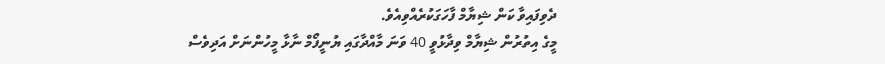ދެވިފައިވާ ކަން ޝިޔާމް ފާހަގަކުރެއްވިއެވެ.
މީގެ އިތުރުން ޝިޔާމް ވިދާޅުވީ 40 ވަނަ މާއްދާގައި ޔުނީފޯމް ނާޅާ މީހުންނަށް އަދިވެސް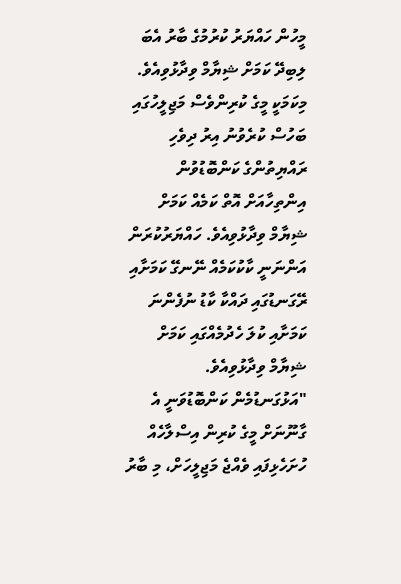މީހުން ހައްޔަރު ކުރުމުގެ ބާރު އެބަ ލިބިދޭ ކަމަށް ޝިޔާމް ވިދާޅުވިއެވެ. މިކަމަކީ މީގެ ކުރިންވެސް މަޖިލީހުގައި ބަހުސް ކުރެވުނު އިރު ދިވެހި ރައްޔިތުންގެ ކަންބޮޑުވުން އިންތިހާއަށް އޮތް ކަމެއް ކަމަށް ޝިޔާމް ވިދާޅުވިއެވެ. ހައްޔަރުކުރަން އަންނަނީ ކާކުކަމެއް ނޭނގޭ ކަމަށާއި ރޭގަނޑުގައި ދައްކާ ކާޑު ނުފެންނަ ކަމަށާއި ކުލަ ހެދުމެއްގައި ކަމަށް ޝިޔާމް ވިދާޅުވިއެވެ.
"އަޅުގަނޑުމެން ކަންބޮޑުވަނީ އެ ގާނޫނަށް މީގެ ކުރިން އިސްލާހެއް ހުށަހެޅިފައި ވެއްޖެ މަޖިލީހަށް، މި ބާރު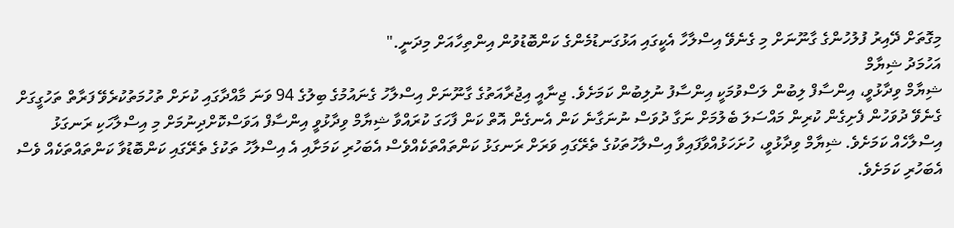މިގޮތަށް ދޭއިރު ފުލުހުންގެ ގާނޫނަށް މި ގެނެވޭ އިސްލާހާ އެކީގައި އަޅުގަނޑުމެންގެ ކަންބޮޑުވުން އިންތިހާއަށް މިދަނީ."
އަހުމަދު ޝިޔާމް
ޝިޔާމް ވިދާޅުވީ، އިންސާފް ލިބުން ލަސްވުމަކީ އިންސާފު ނުލިބުން ކަމަށެވެ. ޖިނާއީ އިޖުރާއަތުގެ ގާނޫނަށް އިސްލާހު ގެނައުމުގެ ބިލުގެ 94 ވަނަ މާއްދާގައި ކުށަށް ތުހުމަތުކުރެވޭ ފަރާތް ތަހުގީގަށް ގެނެވޭ ދުވަހުން ފެށިގެން ކުރިން މައްސަލަ ބެލުމަށް ނަގާ ދުވަސް ނުނަގާނެ ކަން އެނގެން އޮތް ކަން ފާހަގަ ކުރައްވާ ޝިޔާމް ވިދާޅުވީ އިންސާފް އަވަސްކޮށްދިނުމަށް މި އިސްލާހަކި ރަނގަޅު އިސްލާހެއް ކަމަށެވެ. ޝިޔާމް ވިދާޅުވީ، ހުށަހަޅުއްވާފައިވާ އިސްލާހުތަކުގެ ތެރޭގައި ވަރަށް ރަނގަޅު ކަންތައްތަކެއްވެސް އެބަހުރި ކަމަށާއި އެ އިސްލާހު ތަކުގެ ތެރޭގައި ކަންބޮޑުވާ ކަންތައްތަކެއް ވެސް އެބަހުރި ކަމަށެވެ.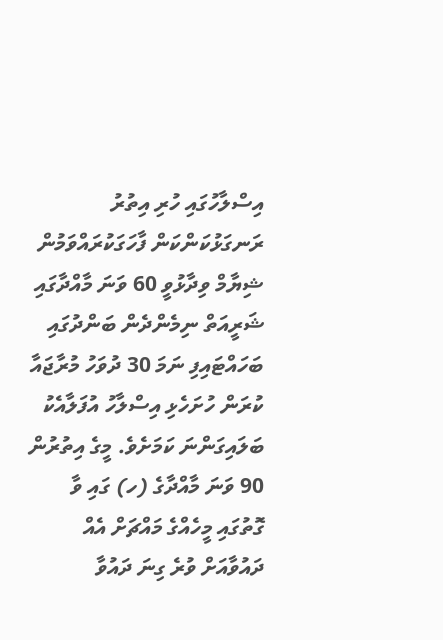އިސްލާހުގައި ހުރި އިތުރު ރަނގަޅުކަންކަން ފާހަގަކުރައްވަމުން ޝިޔާމް ވިދާޅުވީ 60 ވަނަ މާއްދާގައި ޝަރީއަތް ނިމެންދެން ބަންދުގައި ބަހައްޓައިފި ނަމަ 30 ދުވަހު މުރާޖައާ ކުރަން ހުށަހެޅި އިސްލާހު އުފަލާއެކު ބަލައިގަންނަ ކަމަށެވެ. މީގެ އިތުރުން 90 ވަނަ މާއްދާގެ (ހ) ގައި ވާ ގޮތުގައި މީހެއްގެ މައްޗަށް އެއް ދައުވާއަށް ވުރެ ގިނަ ދައުވާ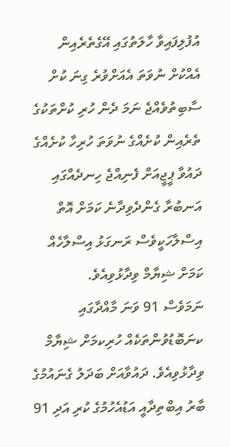އުފުލިފައިވާ ހާލަތުގައި އޭގެތެރެއިން އެއްކުށް ނުވަތަ އެއަށްވުރެ ގިނަ ކުށް ސާބިތުވެއްޖެ ނަމަ ދެން ހުރި ކުށްތަކުގެ ތެރެއިން ކުށެއްގެ ނުވަތަ ހުރިހާ ކުށެއްގެ ދައުވާ ޕީޖީއަށް ފެނިއްޖެ ހިނދެއްގައި އަނބުރާ ގެންދެވިދާނެ ކަމަށް އޮތް އިސްލާހަކީވެސް ރަނގަޅު އިސްލާހެއް ކަމަށް ޝިޔާމް ވިދާޅުވިއެވެ.
ނަމަވެސް 91 ވަނަ މާއްދާގައި ކނަބޮޑުވުންތަކެއް ހުރިކމަށް ޝިޔާމް ވިދާޅުވިއެވެ. ދައުވާއަށް ބަދަލު ގެނައުމުގެ ބާރު އިބްތިދާއީ އަޑުއެހުމުގެ ކުރި އަދި 91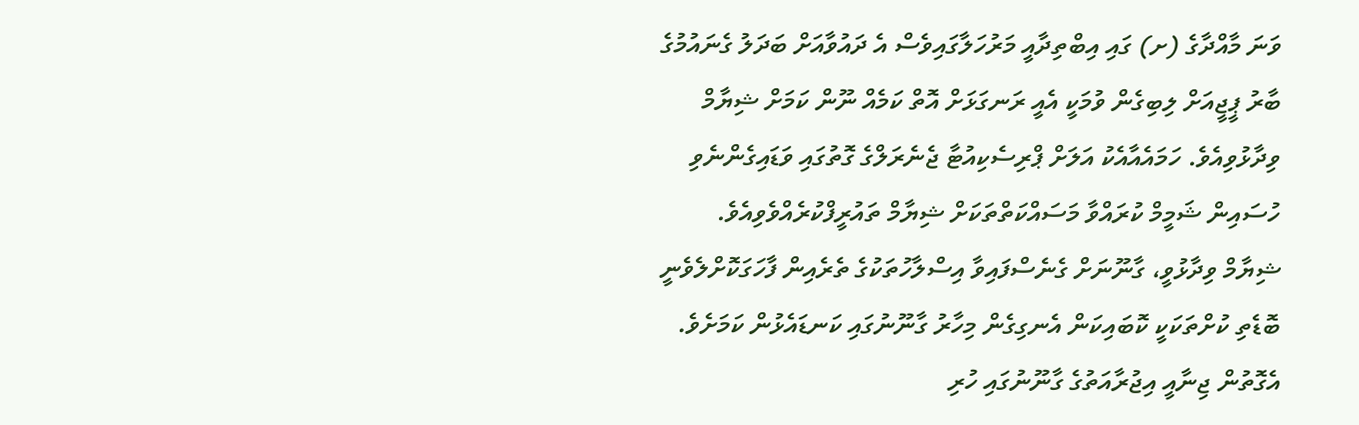ވަނަ މާއްދާގެ (ށ) ގައި އިބްތިދާއީ މަރުހަލާގައިވެސް އެ ދައުވާއަށް ބަދަލު ގެނައުމުގެ ބާރު ޕީޖީއަށް ލިބިގެން ވުމަކީ އެއީ ރަނގަޅަށް އޮތް ކަމެއް ނޫން ކަމަށް ޝިޔާމް ވިދާޅުވިއެވެ. ހަމައެއާއެކު އަލަށް ޕްރިސެކިއުޓާ ޖެނެރަލްގެ ގޮތުގައި ވަޑައިގެންނެވި ހުސައިން ޝަމީމް ކުރައްވާ މަސައްކަތްތަކަށް ޝިޔާމް ތައުރީފްކުރެއްވެވިއެވެ.
ޝިޔާމް ވިދާޅުވީ، ގާނޫނަށް ގެނެސްފައިވާ އިސްލާހުތަކުގެ ތެރެއިން ފާހަގަކޮށްލެވެނީ ބޮޑެތި ކުށްތަކަކީ ކޮބައިކަން އެނގިގެން މިހާރު ގާނޫނުގައި ކަނޑައެޅުން ކަމަށެވެ. އެގޮތުން ޖިނާއީ އިޖުރާއަތުގެ ގާނޫނުގައި ހުރި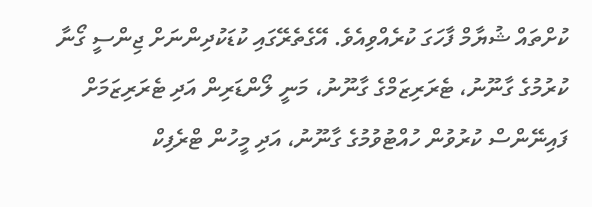ކުށްތައް ޝުޔާމް ފާހަގަ ކުރެއްވިއެވެ. އޭގެތެރޭގައި ކުޑަކުދިންނަށް ޖިންސީ ގޯނާ ކުރުމުގެ ގާނޫނު، ޓެރަރިޒަމްގެ ގާނޫނު، މަނީ ލޯންޑަރިން އަދި ޓެރަރިޒަމަށް ފައިނޭންސް ކުރުވުން ހުއްޓުވުމުގެ ގާނޫނު، އަދި މީހުން ޓްރެފިކް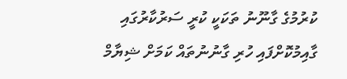ކުރުމުގެ ގާނޫނު ތަކަކީ ކުރީ ސަރުކާރުގައި ގާއިމުކޮށްފައި ހުރި ގާނުނުތައް ކަމަށް ޝިޔާމް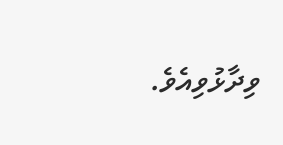ވިދާޅުވިއެވެ.